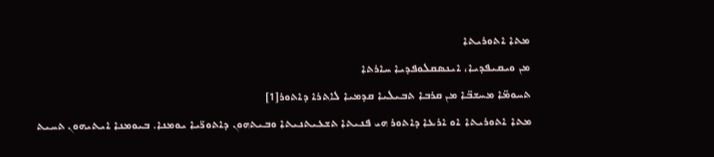ܡܬܐ ܐܬܘܪܝܬܐ
ܡܢ ܘܝܩܝܦܕܝܐ، ܐܝܢܣܩܠܘܦܕܝܐ ܚܐܪܬܐ
ܬܚܘܡ̈ܐ ܡܚܫܒ̈ܐ ܡܢ ܩܪܒܐ ܬܒܝܠܝܐ ܩܕܡܝܐ ܠܐܬܪܐ ܕܐܬܘܪ[1]
ܡܬܐ ܐܬܘܪܝܬܐ ܐܘ ܐܪܥܐ ܕܐܬܘܪ ܗܝ ܦܢܝܬܐ ܬܫܥܝܬܢܝܬܐ ܘܒܝܬܗܘܢ ܕܐܬܘܪ̈ܝܐ ܝܘܡܢܐ. ܒܝܘܡܢܐ ܐܝܬܝܗܘܢ ܬܚܝܬ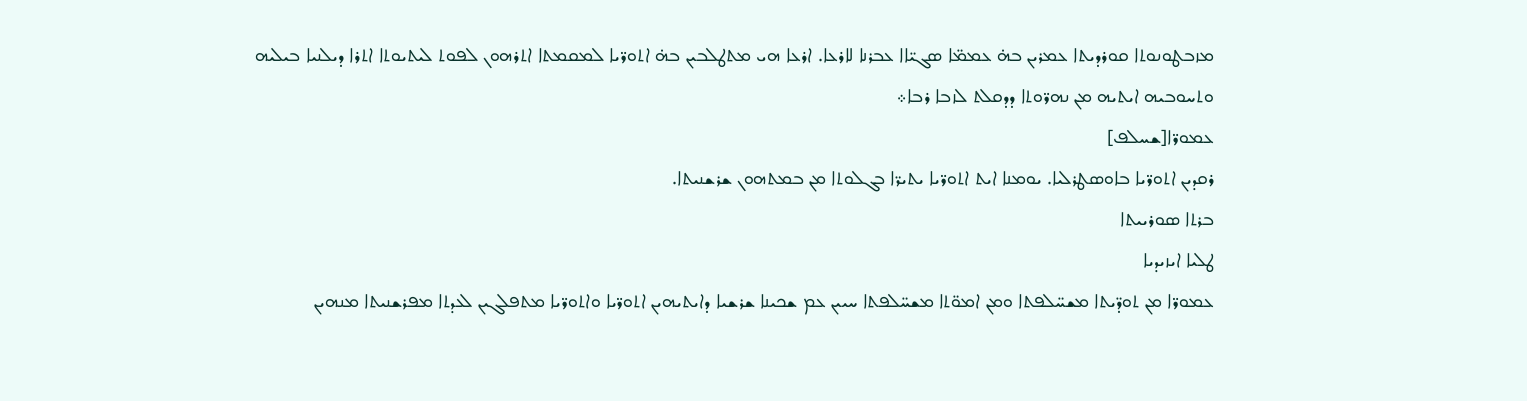ܡܙܒܛܘܢܘܬܐ ܩܘܪܕܝܬܐ ܥܡܪܝܢ ܒܗ̇ ܥܡܡ̈ܐ ܣܓܝ̈ܐܐ ܥܒܪܢܐ ܠܐܪܥܐ. ܐܪܥܐ ܗܝ ܡܬܛܠܒܝܢ ܒܗ̇ ܐܬܘܪ̈ܝܐ ܠܡܩܡܬܐ ܐܬܪܗܘܢ ܠܦܘܬ ܠܝܬܝܘܬܐ ܐܬܪܐ ܕܝܠܢܝܐ ܒܝܠܝܗ ܘܬܚܘܒܝܗ ܐܝܬܝܗ ܡܢ ܢܗܪ̈ܘܬܐ ܕܕܩܠܬ ܠܙܒܐ ܪܒܐ܀
ܥܡܘܪ̈ܐ[ܫܚܠܦ]
ܪܩܕܝܢ ܐܬܘܪ̈ܝܐ ܒܐܘܣܛܪܠܝܐ. ܝܘܡܢܐ ܐܝܬ ܐܬܘܪ̈ܝܐ ܝܬܝܪ̈ܐ ܒܓܠܘܬܐ ܡܢ ܒܡܬܗܘܢ ܫܪܫܢܝܬܐ.
ܒܪܬܐ ܣܘܪܝܝܬܐ
ܛܠܝܐ ܐܝܙܝܕܝܐ
ܥܡܘܪ̈ܐ ܡܢ ܬܘܕ̈ܝܬܐ ܡܫܚ̈ܠܦܬܐ ܘܡܢ ܐܡܘ̈ܬܐ ܡܫܚ̈ܠܦܬܐ ܚܝܝܢ ܥܡ ܫܟܝܢܐ ܫܪܫܝܐ ܕܐܝܬܝܗܝܢ ܐܬܘܪ̈ܝܐ ܘܐܬܘܪ̈ܝܐ ܡܬܦܠܓܝܢ ܠܥܕܬܐ ܡܦܪܫܢܝܬܐ ܡܢܗܝܢ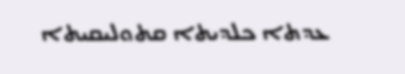ܥܕܬܐ ܟܠܕܝܬܐ ܩܬܘܠܝܩܝܬܐ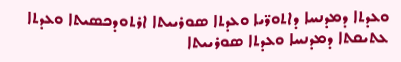ܘܥܕܬܐ ܕܡܕܢܚܐ ܕܐܬܘܪ̈ܝܐ ܘܥܕܬܐ ܣܘܪܝܝܬܐ ܐܪܬܘܕܟܣܝܬܐ ܘܥܕܬܐ ܥܬܝܩܬܐ ܕܡܕܢܚܐ ܘܥܕܬܐ ܣܘܪܝܝܬܐ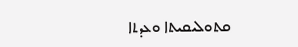ܩܬܘܠܝܩܝܬܐ ܘܥܕܬܐ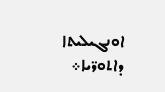ܐܘܢܓܝܠܝܬܐ ܕܐܬܘܪ̈ܝܐ܀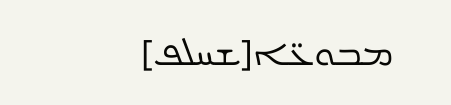ܡܒܘܥ̈ܐ[ܫܚܠܦ]